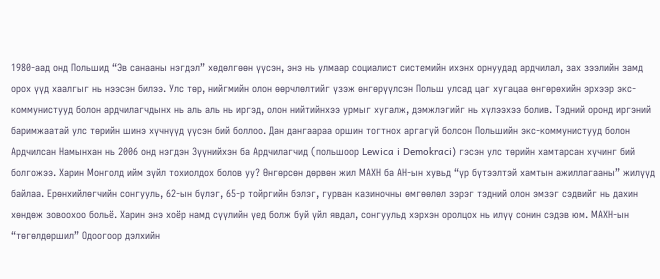1980-аад онд Польшид “Эв санааны нэгдэл” хөдөлгөөн үүсэн, энэ нь улмаар социалист системийн ихэнх орнуудад ардчилал, зах зээлийн замд орох үүд хаалгыг нь нээсэн билээ. Улс төр, нийгмийн олон өөрчлөлтийг үзэж өнгөрүүлсэн Польш улсад цаг хугацаа өнгөрөхийн эрхээр экс-коммунистууд болон ардчилагчдынх нь аль аль нь иргэд, олон нийтийнхээ урмыг хугалж, дэмжлэгийг нь хүлээхээ болив. Тэдний оронд иргэний баримжаатай улс төрийн шинэ хүчнүүд үүсэн бий боллоо. Дан дангаараа оршин тогтнох аргагүй болсон Польшийн экс-коммунистууд болон Ардчилсан Намынхан нь 2006 онд нэгдэн Зүүнийхэн ба Ардчилагчид (польшоор Lewica i Demokraci) гэсэн улс төрийн хамтарсан хүчинг бий болгожээ. Харин Монголд ийм зүйл тохиолдох болов уу? Өнгөрсөн дөрвөн жил МАХН ба АН-ын хувьд “үр бүтээлтэй хамтын ажиллагааны” жилүүд байлаа. Ерөнхийлөгчийн сонгууль, 62-ын бүлэг, 65-р тойргийн бэлэг, гурван казиночны өмгөөлөл зэрэг тэдний олон эмзэг сэдвийг нь дахин хөндөж зовоохоо больё. Харин энэ хоёр намд сүүлийн үед болж буй үйл явдал, сонгуульд хэрхэн оролцох нь илүү сонин сэдэв юм. МАХН-ын “төгөлдөршил” Одоогоор дэлхийн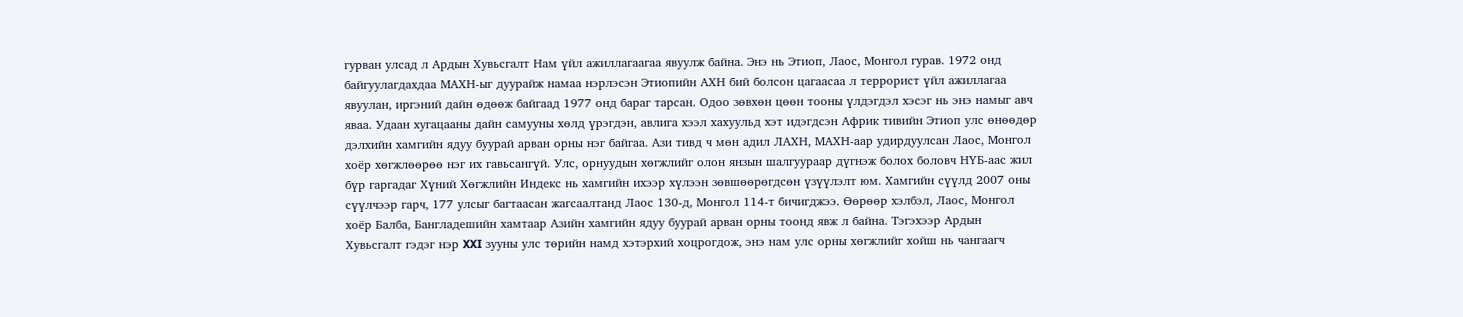гурван улсад л Ардын Хувьсгалт Нам үйл ажиллагаагаа явуулж байна. Энэ нь Этиоп, Лаос, Монгол гурав. 1972 онд байгуулагдахдаа МАХН-ыг дуурайж намаа нэрлэсэн Этиопийн АХН бий болсон цагаасаа л террорист үйл ажиллагаа явуулан, иргэний дайн өдөөж байгаад 1977 онд бараг тарсан. Одоо зөвхөн цөөн тооны үлдэгдэл хэсэг нь энэ намыг авч яваа. Удаан хугацааны дайн самууны хөлд үрэгдэн, авлига хээл хахуульд хэт идэгдсэн Африк тивийн Этиоп улс өнөөдөр дэлхийн хамгийн ядуу буурай арван орны нэг байгаа. Ази тивд ч мөн адил ЛАХН, МАХН-аар удирдуулсан Лаос, Монгол хоёр хөгжлөөрөө нэг их гавьсангүй. Улс, орнуудын хөгжлийг олон янзын шалгуураар дүгнэж болох боловч НҮБ-аас жил бүр гаргадаг Хүний Хөгжлийн Индекс нь хамгийн ихээр хүлээн зөвшөөрөгдсөн үзүүлэлт юм. Хамгийн сүүлд 2007 оны сүүлчээр гарч, 177 улсыг багтаасан жагсаалтанд Лаос 130-д, Монгол 114-т бичигджээ. Өөрөөр хэлбэл, Лаос, Монгол хоёр Балба, Бангладешийн хамтаар Азийн хамгийн ядуу буурай арван орны тоонд явж л байна. Тэгэхээр Ардын Хувьсгалт гэдэг нэр XXI зууны улс төрийн намд хэтэрхий хоцрогдож, энэ нам улс орны хөгжлийг хойш нь чангаагч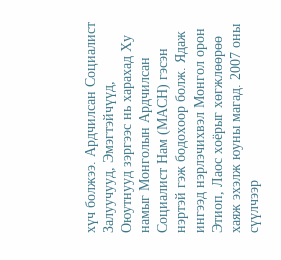хүч болжээ. Ардчилсан Социалист Залуучууд, Эмэгтэйчүүд, Оюутнууд зэргээс нь харахад Ху намыг Монголын Ардчилсан Социалист Нам (МАСН) гэсэн нэртэй гэж бодохоор болж. Ядаж ингээд нэрлэчихвэл Монгол орон Этиоп, Лаос хоёрыг хөгжлөөрөө хаяж эхэлж юуны магад. 2007 оны сүүлчээр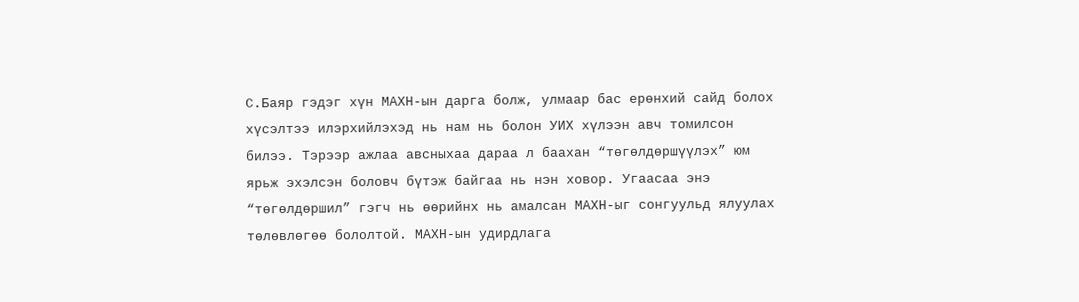С.Баяр гэдэг хүн МАХН-ын дарга болж, улмаар бас ерөнхий сайд болох хүсэлтээ илэрхийлэхэд нь нам нь болон УИХ хүлээн авч томилсон билээ. Тэрээр ажлаа авсныхаа дараа л баахан “төгөлдөршүүлэх” юм ярьж эхэлсэн боловч бүтэж байгаа нь нэн ховор. Угаасаа энэ “төгөлдөршил” гэгч нь өөрийнх нь амалсан МАХН-ыг сонгуульд ялуулах төлөвлөгөө бололтой. МАХН-ын удирдлага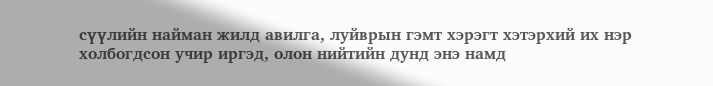сүүлийн найман жилд авилга, луйврын гэмт хэрэгт хэтэрхий их нэр холбогдсон учир иргэд, олон нийтийн дунд энэ намд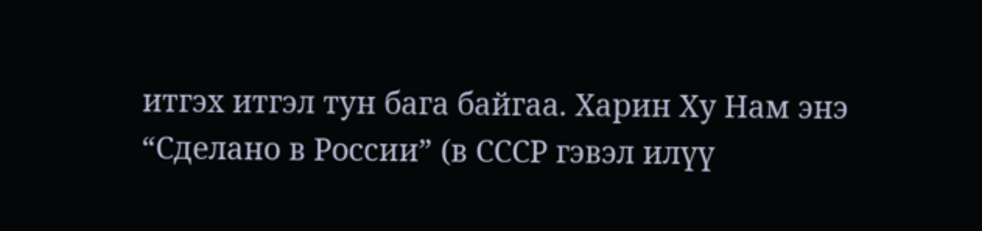итгэх итгэл тун бага байгаа. Харин Ху Нам энэ “Сделано в России” (в СССР гэвэл илүү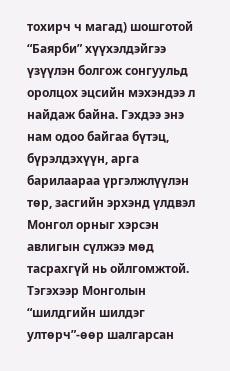тохирч ч магад) шошготой “Баярби” хүүхэлдэйгээ үзүүлэн болгож сонгуульд оролцох эцсийн мэхэндээ л найдаж байна. Гэхдээ энэ нам одоо байгаа бүтэц, бүрэлдэхүүн, арга барилаараа үргэлжлүүлэн төр, засгийн эрхэнд үлдвэл Монгол орныг хэрсэн авлигын сүлжээ мөд тасрахгүй нь ойлгомжтой. Тэгэхээр Монголын “шилдгийн шилдэг ултөрч”-өөр шалгарсан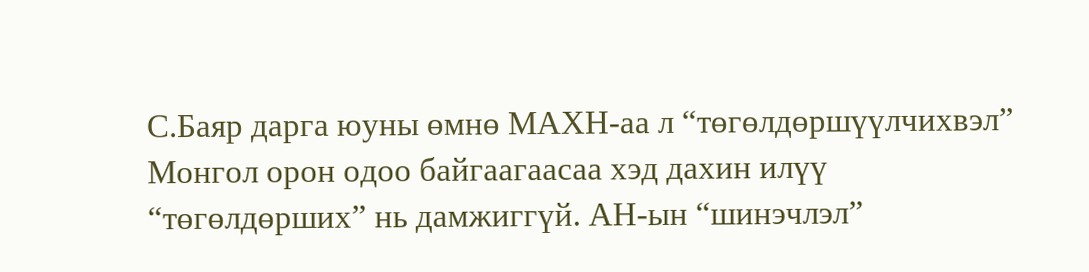С.Баяр дарга юуны өмнө МАХН-аа л “төгөлдөршүүлчихвэл” Монгол орон одоо байгаагаасаа хэд дахин илүү “төгөлдөрших” нь дамжиггүй. АН-ын “шинэчлэл”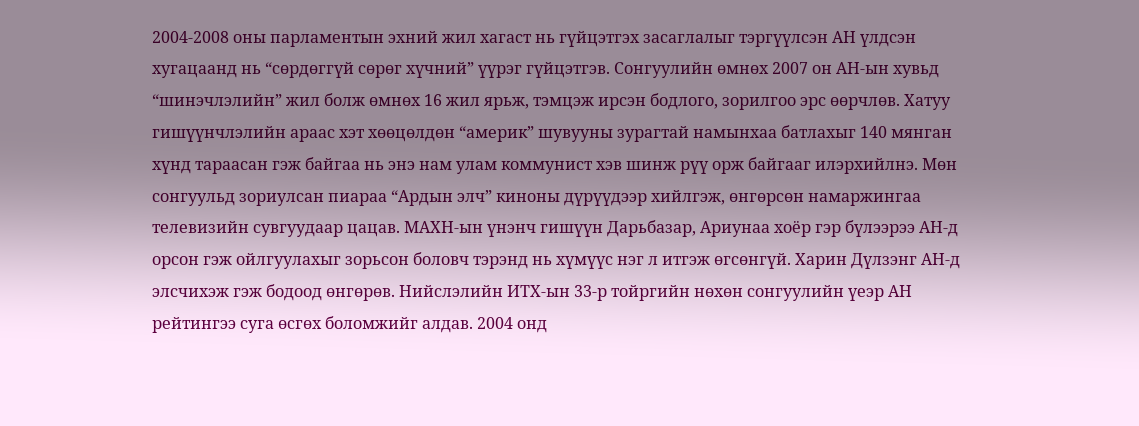2004-2008 оны парламентын эхний жил хагаст нь гүйцэтгэх засаглалыг тэргүүлсэн АН үлдсэн хугацаанд нь “сөрдөггүй сөрөг хүчний” үүрэг гүйцэтгэв. Сонгуулийн өмнөх 2007 он АН-ын хувьд “шинэчлэлийн” жил болж өмнөх 16 жил ярьж, тэмцэж ирсэн бодлого, зорилгоо эрс өөрчлөв. Хатуу гишүүнчлэлийн араас хэт хөөцөлдөн “америк” шувууны зурагтай намынхаа батлахыг 140 мянган хүнд тараасан гэж байгаа нь энэ нам улам коммунист хэв шинж рүү орж байгааг илэрхийлнэ. Мөн сонгуульд зориулсан пиараа “Ардын элч” киноны дүрүүдээр хийлгэж, өнгөрсөн намаржингаа телевизийн сувгуудаар цацав. МАХН-ын үнэнч гишүүн Дарьбазар, Ариунаа хоёр гэр бүлээрээ АН-д орсон гэж ойлгуулахыг зорьсон боловч тэрэнд нь хүмүүс нэг л итгэж өгсөнгүй. Харин Дүлзэнг АН-д элсчихэж гэж бодоод өнгөрөв. Нийслэлийн ИТХ-ын 33-р тойргийн нөхөн сонгуулийн үеэр АН рейтингээ суга өсгөх боломжийг алдав. 2004 онд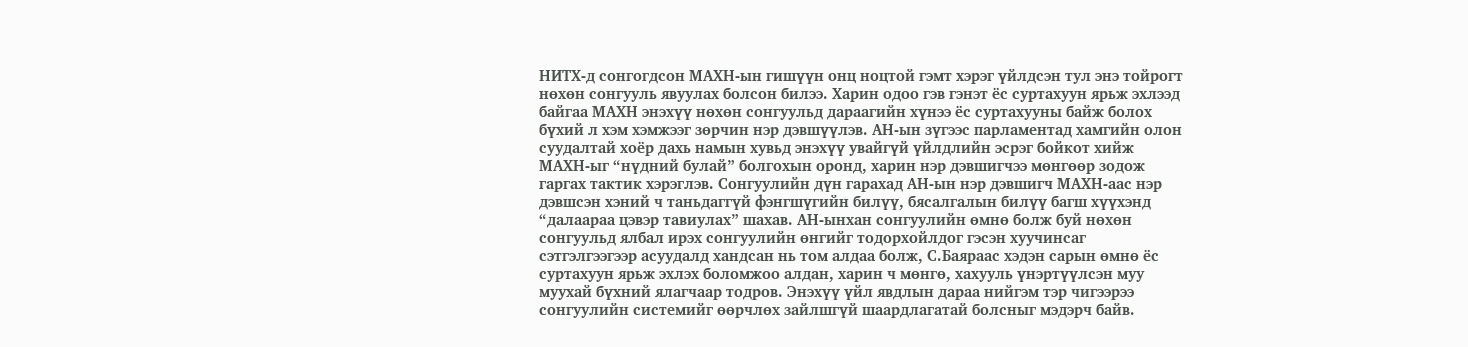НИТХ-д сонгогдсон МАХН-ын гишүүн онц ноцтой гэмт хэрэг үйлдсэн тул энэ тойрогт нөхөн сонгууль явуулах болсон билээ. Харин одоо гэв гэнэт ёс суртахуун ярьж эхлээд байгаа МАХН энэхүү нөхөн сонгуульд дараагийн хүнээ ёс суртахууны байж болох бүхий л хэм хэмжээг зөрчин нэр дэвшүүлэв. АН-ын зүгээс парламентад хамгийн олон суудалтай хоёр дахь намын хувьд энэхүү увайгүй үйлдлийн эсрэг бойкот хийж МАХН-ыг “нүдний булай” болгохын оронд, харин нэр дэвшигчээ мөнгөөр зодож гаргах тактик хэрэглэв. Сонгуулийн дүн гарахад АН-ын нэр дэвшигч МАХН-аас нэр дэвшсэн хэний ч таньдаггүй фэнгшүгийн билүү, бясалгалын билүү багш хүүхэнд “далаараа цэвэр тавиулах” шахав. АН-ынхан сонгуулийн өмнө болж буй нөхөн сонгуульд ялбал ирэх сонгуулийн өнгийг тодорхойлдог гэсэн хуучинсаг сэтгэлгээгээр асуудалд хандсан нь том алдаа болж, С.Баяраас хэдэн сарын өмнө ёс суртахуун ярьж эхлэх боломжоо алдан, харин ч мөнгө, хахууль үнэртүүлсэн муу муухай бүхний ялагчаар тодров. Энэхүү үйл явдлын дараа нийгэм тэр чигээрээ сонгуулийн системийг өөрчлөх зайлшгүй шаардлагатай болсныг мэдэрч байв.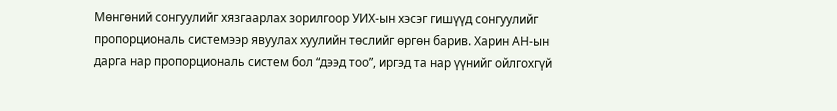Мөнгөний сонгуулийг хязгаарлах зорилгоор УИХ-ын хэсэг гишүүд сонгуулийг пропорциональ системээр явуулах хуулийн төслийг өргөн барив. Харин АН-ын дарга нар пропорциональ систем бол “дээд тоо”, иргэд та нар үүнийг ойлгохгүй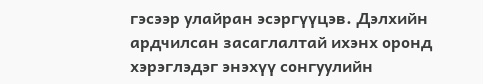гэсээр улайран эсэргүүцэв. Дэлхийн ардчилсан засаглалтай ихэнх оронд хэрэглэдэг энэхүү сонгуулийн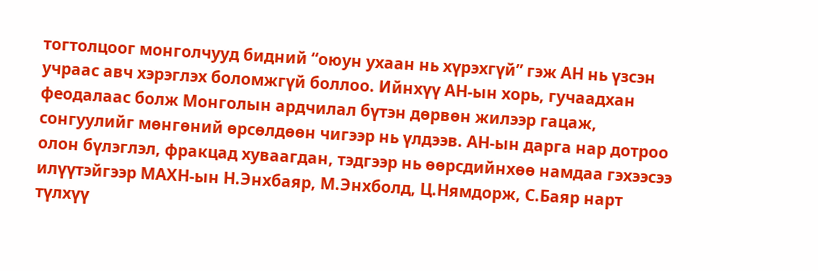тогтолцоог монголчууд бидний “оюун ухаан нь хүрэхгүй” гэж АН нь үзсэн учраас авч хэрэглэх боломжгүй боллоо. Ийнхүү АН-ын хорь, гучаадхан феодалаас болж Монголын ардчилал бүтэн дөрвөн жилээр гацаж, сонгуулийг мөнгөний өрсөлдөөн чигээр нь үлдээв. АН-ын дарга нар дотроо олон бүлэглэл, фракцад хуваагдан, тэдгээр нь өөрсдийнхөө намдаа гэхээсээ илүүтэйгээр МАХН-ын Н.Энхбаяр, М.Энхболд, Ц.Нямдорж, С.Баяр нарт түлхүү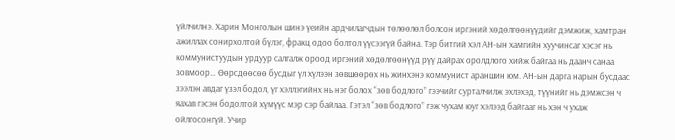үйлчилнэ. Харин Монголын шинэ үеийн ардчилагчдын төлөөлөл болсон иргэний хөдөлгөөнүүдийг дэмжиж, хамтран ажиллах сонирхолтой бүлэг, фракц одоо болтол үүсээгүй байна. Тэр битгий хэл АН-ын хамгийн хуучинсаг хэсэг нь коммунистуудын урдуур салгалж ороод иргэний хөдөлгөөнүүд рүү дайрах оролдлого хийж байгаа нь даанч санаа зовмоор… Өөрсдөөсөө бусдыг үл хүлээн зөвшөөрөх нь жинхэнэ коммунист араншин юм. АН-ын дарга нарын бусдаас зээлэн авдаг үзэл бодол, үг хэллэгийнх нь нэг болох “зөв бодлого” гээчийг сурталчилж эхлэхэд, түүнийг нь дэмжсэн ч яахав гэсэн бодолтой хүмүүс мэр сэр байлаа. Гэтэл “зөв бодлого” гэж чухам юуг хэлээд байгааг нь хэн ч ухаж ойлгосонгүй. Учир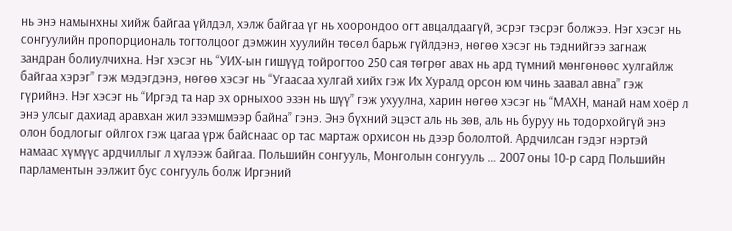нь энэ намынхны хийж байгаа үйлдэл, хэлж байгаа үг нь хоорондоо огт авцалдаагүй, эсрэг тэсрэг болжээ. Нэг хэсэг нь сонгуулийн пропорциональ тогтолцоог дэмжин хуулийн төсөл барьж гүйлдэнэ, нөгөө хэсэг нь тэднийгээ загнаж зандран болиулчихна. Нэг хэсэг нь “УИХ-ын гишүүд тойрогтоо 250 сая төгрөг авах нь ард түмний мөнгөнөөс хулгайлж байгаа хэрэг” гэж мэдэгдэнэ, нөгөө хэсэг нь “Угаасаа хулгай хийх гэж Их Хуралд орсон юм чинь заавал авна” гэж гүрийнэ. Нэг хэсэг нь “Иргэд та нар эх орныхоо эзэн нь шүү” гэж ухуулна, харин нөгөө хэсэг нь “МАХН, манай нам хоёр л энэ улсыг дахиад аравхан жил эзэмшмээр байна” гэнэ. Энэ бүхний эцэст аль нь зөв, аль нь буруу нь тодорхойгүй энэ олон бодлогыг ойлгох гэж цагаа үрж байснаас ор тас мартаж орхисон нь дээр бололтой. Ардчилсан гэдэг нэртэй намаас хүмүүс ардчиллыг л хүлээж байгаа. Польшийн сонгууль, Монголын сонгууль … 2007 оны 10-р сард Польшийн парламентын ээлжит бус сонгууль болж Иргэний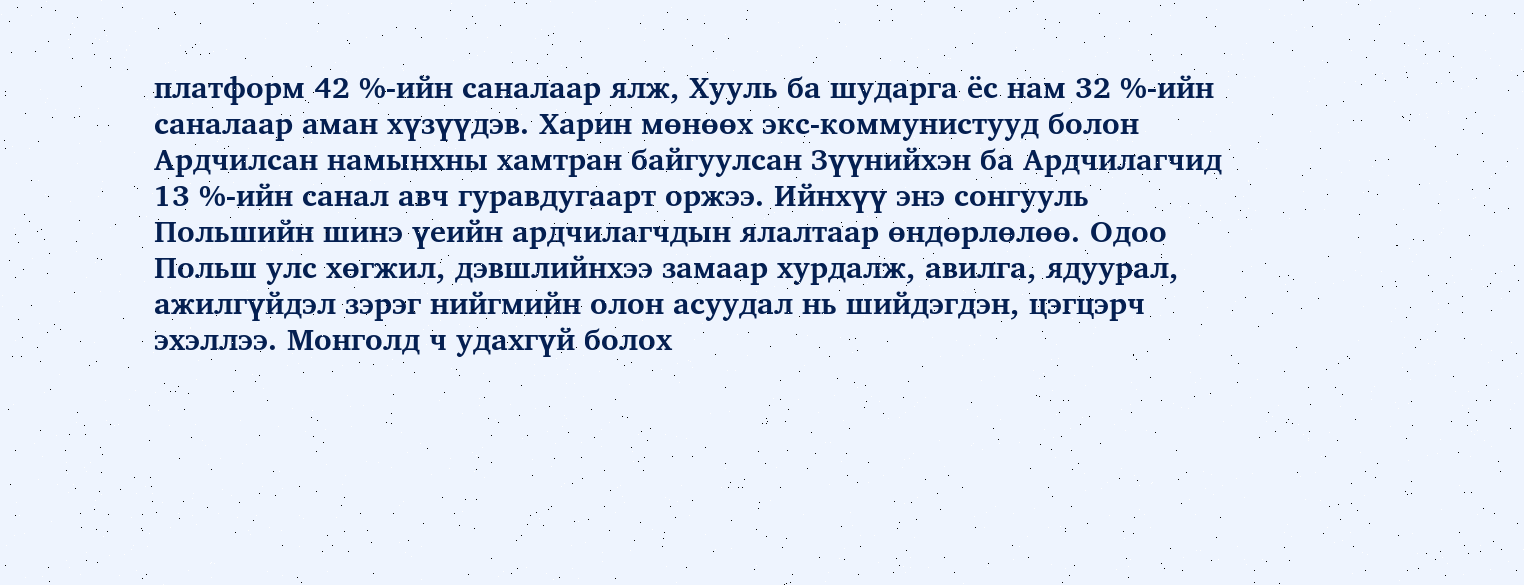платформ 42 %-ийн саналаар ялж, Хууль ба шударга ёс нам 32 %-ийн саналаар аман хүзүүдэв. Харин мөнөөх экс-коммунистууд болон Ардчилсан намынхны хамтран байгуулсан Зүүнийхэн ба Ардчилагчид 13 %-ийн санал авч гуравдугаарт оржээ. Ийнхүү энэ сонгууль Польшийн шинэ үеийн ардчилагчдын ялалтаар өндөрлөлөө. Одоо Польш улс хөгжил, дэвшлийнхээ замаар хурдалж, авилга, ядуурал, ажилгүйдэл зэрэг нийгмийн олон асуудал нь шийдэгдэн, цэгцэрч эхэллээ. Монголд ч удахгүй болох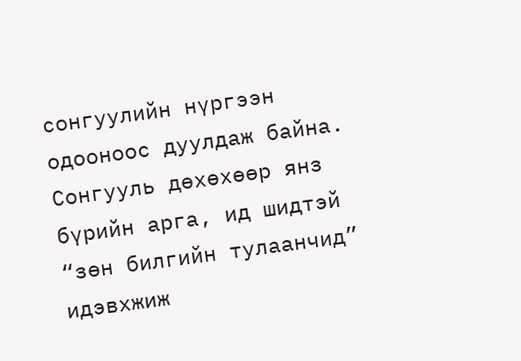сонгуулийн нүргээн одооноос дуулдаж байна. Сонгууль дөхөхөөр янз бүрийн арга, ид шидтэй “зөн билгийн тулаанчид” идэвхжиж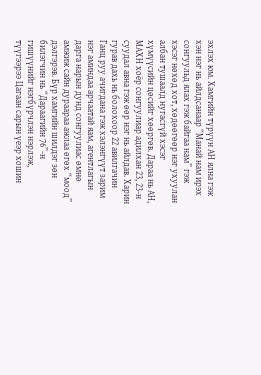эхлэх юм. Хамгийн түрүүн АН ялна гэж хэн нэг нь айлдсанаар “Манай нам ирэх сонгуульд ялах гэж байгаа нам” гэж хэсэг нөхөд хот, хөдөөгөөр нэг ухуулан албан тушаалд нугасгүй хэсэг хүмүүсийн цөсийг хөөргөв. Дараа нь АН, МАХН хоёр сонгуулиар адилхан 23, 23-н суудал авна гэж өөр нэг нь айлдав. Харин гурав дахь нь болохоор 22 авилгачин Ганц руу ачигдана гэж хэлэнгүүт зарим нэг аминдаа арчаатай яам, агентлагын дарга нарын дунд сонгуулиас өмнө амжиж сайн дураараа ажлаа өгөх “моод” дэлгэрэв. Бүр хамгийн шилдэг зөн билэгчин нь “Дараагийн 76”-н гишүүнийг нэгбүрчлэн нэрлэж, түүгээрээ Цагаан сарын үеэр хошин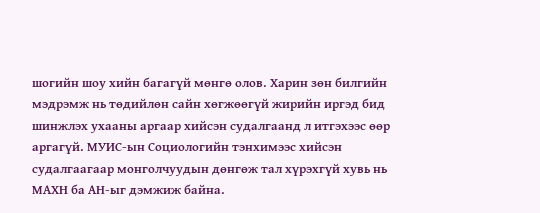шогийн шоу хийн багагүй мөнгө олов. Харин зөн билгийн мэдрэмж нь төдийлөн сайн хөгжөөгүй жирийн иргэд бид шинжлэх ухааны аргаар хийсэн судалгаанд л итгэхээс өөр аргагүй. МУИС-ын Социологийн тэнхимээс хийсэн судалгаагаар монголчуудын дөнгөж тал хүрэхгүй хувь нь МАХН ба АН-ыг дэмжиж байна.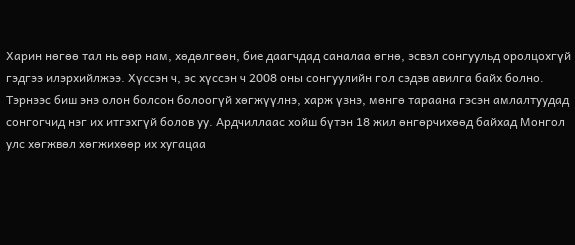Харин нөгөө тал нь өөр нам, хөдөлгөөн, бие даагчдад саналаа өгнө, эсвэл сонгуульд оролцохгүй гэдгээ илэрхийлжээ. Хүссэн ч, эс хүссэн ч 2008 оны сонгуулийн гол сэдэв авилга байх болно. Тэрнээс биш энэ олон болсон болоогүй хөгжүүлнэ, харж үзнэ, мөнгө тараана гэсэн амлалтуудад сонгогчид нэг их итгэхгүй болов уу. Ардчиллаас хойш бүтэн 18 жил өнгөрчихөөд байхад Монгол улс хөгжвөл хөгжихөөр их хугацаа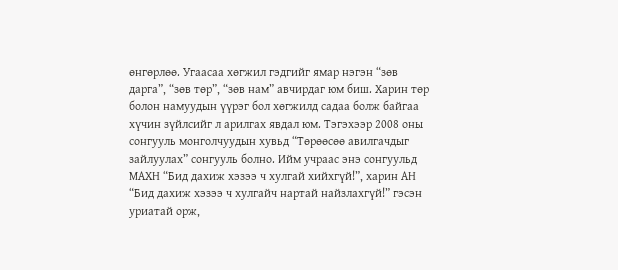өнгөрлөө. Угаасаа хөгжил гэдгийг ямар нэгэн “зөв дарга”, “зөв төр”, “зөв нам” авчирдаг юм биш. Харин төр болон намуудын үүрэг бол хөгжилд садаа болж байгаа хүчин зүйлсийг л арилгах явдал юм. Тэгэхээр 2008 оны сонгууль монголчуудын хувьд “Төрөөсөө авилгачдыг зайлуулах” сонгууль болно. Ийм учраас энэ сонгуульд МАХН “Бид дахиж хэзээ ч хулгай хийхгүй!”, харин АН “Бид дахиж хэзээ ч хулгайч нартай найзлахгүй!” гэсэн уриатай орж,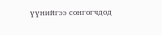үүнийгээ сонгогчдод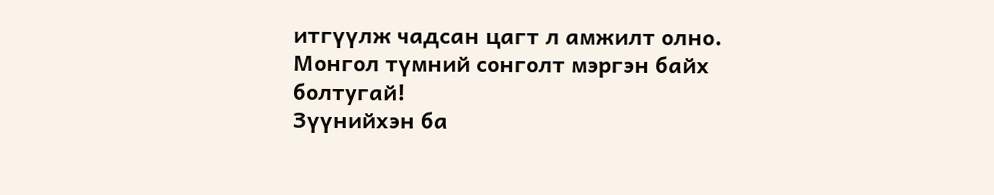итгүүлж чадсан цагт л амжилт олно. Монгол түмний сонголт мэргэн байх болтугай!
Зүүнийхэн ба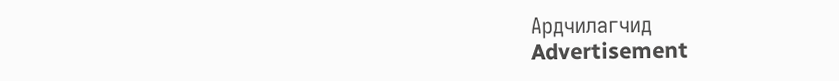Ардчилагчид
Advertisement